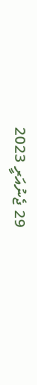29 ޖެނުއަރީ 2023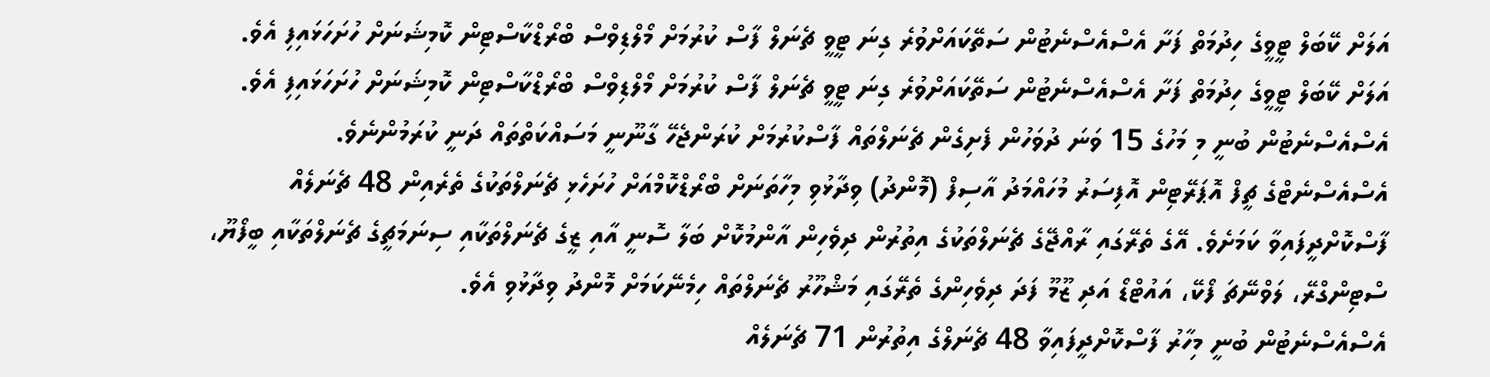އަލަށް ކޭބަލް ޓީވީގެ ހިދުމަތް ފަށާ އެސްއެސްނެޓުން ސަތޭކައަށްވުރެ ގިނަ ޓީވީ ޗެނަލް ފާސް ކުރުމަށް މޯލްޑިވްސް ބްރޯޑްކާސްޓިން ކޮމިޝަނަށް ހުށަހަޅައިފި އެވެ.
އަލަށް ކޭބަލް ޓީވީގެ ހިދުމަތް ފަށާ އެސްއެސްނެޓުން ސަތޭކައަށްވުރެ ގިނަ ޓީވީ ޗެނަލް ފާސް ކުރުމަށް މޯލްޑިވްސް ބްރޯޑްކާސްޓިން ކޮމިޝަނަށް ހުށަހަޅައިފި އެވެ.
އެސްއެސްނެޓުން ބުނީ މި މަހުގެ 15 ވަނަ ދުވަހުން ފެށިގެން ޗެނަލްތައް ފާސްކުރުމަށް ކުރަންޖެހޭ ގާނޫނީ މަސައްކަތްތައް ދަނީ ކުރަމުންނެވެ.
އެސްއެސްނެޓްގެ ޗީފް އޮޕަރޭޓިން އޮފިސަރު މުހައްމަދު އާސިފް (މޮންދު) ވިދާޅުވި މިހާތަނަށް ބްރޯޑްކޮމްއަށް ހުށަހެޅި ޗެނަލްތަކުގެ ތެރެއިން 48 ޗެނަލެއް ފާސްކޮށްދީފައިވާ ކަމަށެވެ. އޭގެ ތެރޭގައި ރާއްޖޭގެ ޗެނަލްތަކުގެ އިތުރުން ދިވެހިން އާންމުކޮށް ބަލާ ސޮނީ އާއި ޒީގެ ޗެނަލްތަކާއި ސިނަމަޗީގެ ޗެނަލްތަކާއި ބީފޯޔޫ، ސްޓިންގްރޭ، ލަވްނޭޗަ ފޯކޭ، އައުޓްޑޯ އަދި ޒޫމޫ ފަދަ ދިވެހިންގެ ތެރޭގައި މަޝްހޫރު ޗެނަލްތައް ހިމެނޭކަމަށް މޮންދު ވިދާޅުވި އެވެ.
އެސްއެސްނެޓުން ބުނީ މިހާރު ފާސްކޮށްދީފައިވާ 48 ޗެނަލްގެ އިތުރުން 71 ޗެނަލެއް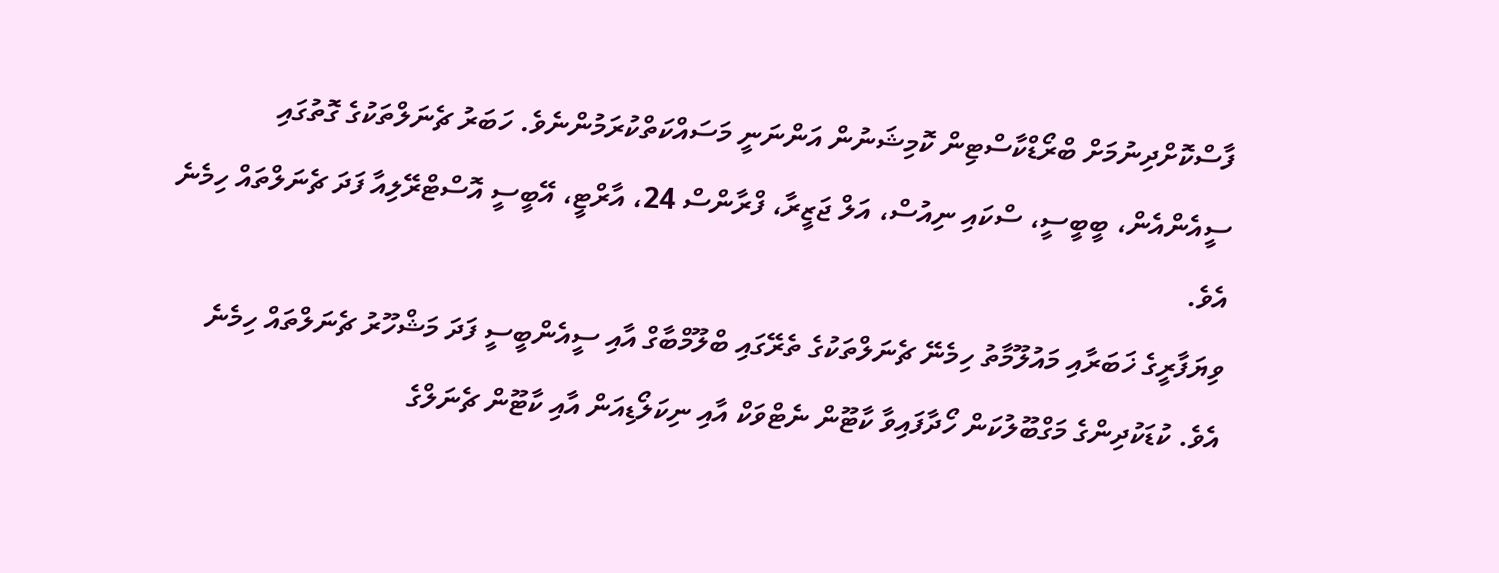ފާސްކޮށްދިނުމަށް ބްރޯޑްކާސްޓިން ކޮމިޝަނުން އަންނަނީ މަސައްކަތްކުރަމުންނެވެ. ހަބަރު ޗެނަލްތަކުގެ ގޮތުގައި ސީއެންއެން، ބީބީސީ، ސްކައި ނިއުސް، އަލް ޖަޒީރާ، ފްރާންސް 24، އާރްޓީ، އޭބީސީ އޮސްޓްރޭލިއާ ފަދަ ޗެނަލްތައް ހިމެނެ އެވެ.
ވިޔަފާރީގެ ޚަބަރާއި މައުލޫމާތު ހިމެނޭ ޗެނަލްތަކުގެ ތެރޭގައި ބްލޫމްބާގް އާއި ސީއެންބީސީ ފަދަ މަޝްހޫރު ޗެނަލްތައް ހިމެނެ އެވެ. ކުޑަކުދިންގެ މަގްބޫލުކަން ހޯދާފައިވާ ކާޓޫން ނެޓްވަކް އާއި ނިކަލޯޑިއަން އާއި ކާޓޫން ޗެނަލްގެ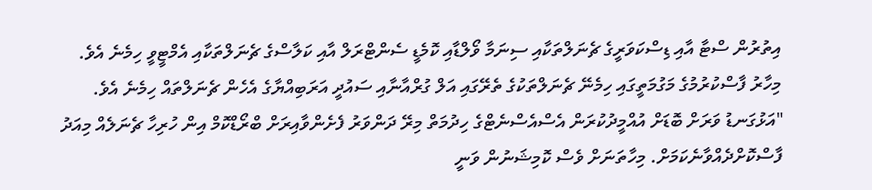އިތުރުން ސްޓާ އާއި ޑިސްކަވަރީގެ ޗެނަލްތަކާއި ސިނަމާ ވޯލްޑާއި ކޮމެޑީ ސެންޓްރަލް އާއި ކަލާސްގެ ޗެނަލްތަކާއި އެމްޓީވީ ހިމެނެ އެވެ. މިހާރު ފާސްކުރުމުގެ މަގުމަތީގައި ހިމެނޭ ޗެނަލްތަކުގެ ތެރޭގައި އަލް ގުރްއާނާއި ސައުދީ އަރަބިއްޔާގެ އެހެން ޗެނަލްތައް ހިމެނެ އެވެ.
"އަޅުގަނޑު ވަރަށް ބޮޑަށް އުއްމީދުކުރަން އެސްއެސްނެޓްގެ ހިދުމަތް މިރޭ ދަންވަރު ފެށެންވާއިރަށް ބްރޯޑްކޮމް އިން ހުރިހާ ޗެނަލެއް މިއަދު ފާސްކޮށްދެއްވާނެކަމަށް. މިހާތަނަށް ވެސް ކޮމިޝަނުން ވަނީ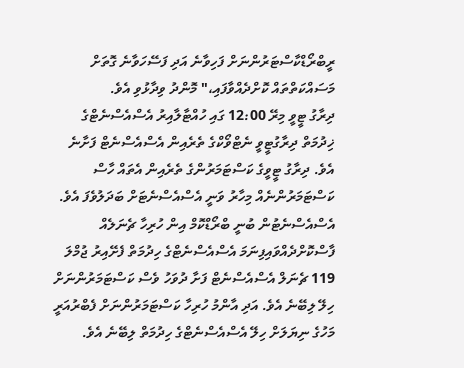ރީބްރޯޑްކާސްޓަރުންނަށް ފަހިވާނެ އަދި ފަސޭހަވާނެ ގޮތަށް މަސައްކަތްތައް ކޮށްދެއްވާފައި،" މޮންދު ވިދާޅުވި އެވެ.
ދިރާގު ޓީވީ މިރޭ 12:00 ގައި ހުއްޓާލާއިރު އެސްއެސްނެޓްގެ ޚިދުމަތް ދިރާގުޓީވީ ނެޓްވޯކްގެ ތެރެއިން އެސްއެސްނެޓް ފަށާނެ އެވެ. ދިރާގު ޓީވީގެ ކަސްޓަމަރުންގެ ތެރެއިން އެތައް ހާސް ކަސްޓަމަރުންނެއް މިހާރު ވަނީ އެސްއެސްނެޓަށް ބަދަލުވެފަ އެވެ.
އެސްއެސްނެޓުން ބުނީ ބްރޯޑްކޮމް އިން ހުރިހާ ޗެނަލެއް ފާސްކޮށްދެއްވައިފިނަމަ އެސްއެސްނެޓްގެ ހިދުމަތް ފެށޭއިރު ޖުމްލަ 119 ޗެނަލް އެސްއެސްނެޓް ފަށާ ދުވަހު ވެސް ކަސްޓަމަރުންނަށް ހިލޭ ލިބޭނެ އެވެ. އަދި އާންމު ހުރިހާ ކަސްޓަމަރުންނަށް ފެބްރުއަރީ މަހުގެ ނިޔަލަށް ހިލޭ އެސްއެސްނެޓްގެ ހިދުމަތް ލިބޭނެ އެވެ.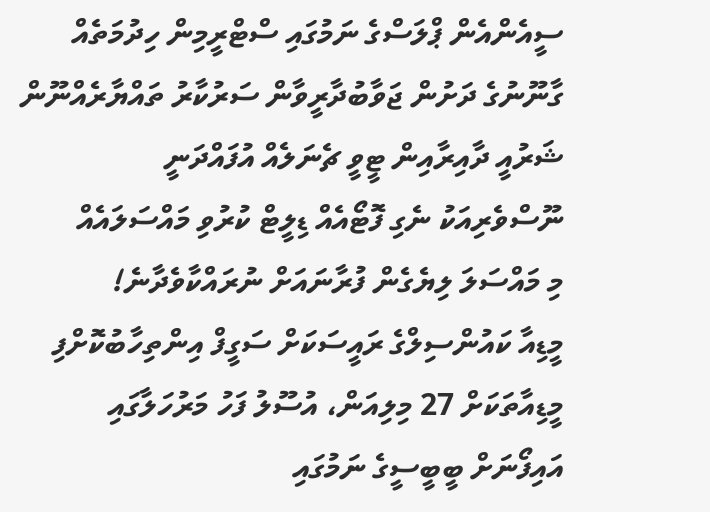ސީއެންއެން ޕްލަސްގެ ނަމުގައި ސްޓްރީމިން ހިދުމަތެއް
ގާނޫނުގެ ދަށުން ޖަވާބުދާރީވާން ސަރުކާރު ތައްޔާރެއްނޫން
ޝަރުއީ ދާއިރާއިން ޓީވީ ޗެނަލެއް އުފައްދަނީ
ނޫސްވެރިއަކު ނެގި ފޮޓޯއެއް ޑިލީޓް ކުރުވި މައްސަލައެއް
މި މައްސަލަ ލިޔެގެން ފުރާނައަށް ނުރައްކާވެދާނެ!
މީޑިއާ ކައުންސިލްގެ ރައީސަކަށް ސަގީފް އިންތިހާބުކޮށްފި
މީޑިއާތަކަށް 27 މިލިއަން، އުސޫލު ފަހު މަރުހަލާގައި
އައިފޯނަށް ބީބީސީގެ ނަމުގައި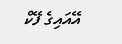އޭއައިގެ ފޭކް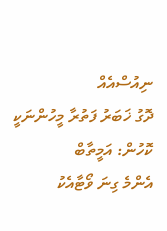ނިއުސްއެއް
ދޮގު ޚަބަރު ފަތުރާ މީހުންނަކީ ކޮހުން: އަމީތާބް
އެންމެ ގިނަ ވޯޓާއެކު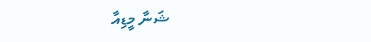ޝަނާ މީޑިއާ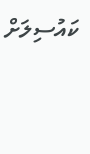ކައުސިލަށް